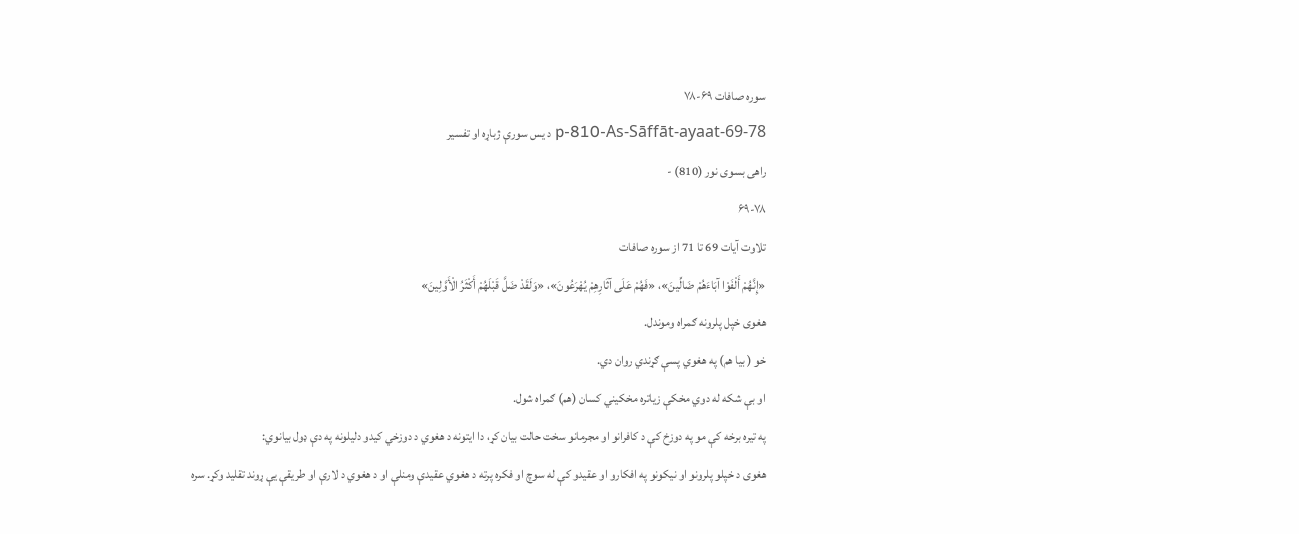سوره صافات ۶۹-۷۸
p-810-As-Sāffāt-ayaat-69-78 د یس سورې ژباړه او تفسیر
راهی بسوی نور (810) -
۶۹-۷۸
تلاوت آیات 69 تا 71 از سوره صافات
«إِنَّهُمْ أَلْفَوْا آبَاءَهُمْ ضَالِّینَ»، «فَهُمْ عَلَى آثَارِهِمْ یُهْرَعُونَ»، «وَلَقَدْ ضَلَّ قَبْلَهُمْ أَکْثَرُ الْأَوَّلِینَ»
هغوی خپل پلرونه ګمراه وموندل.
خو ( بیا هم) په هغوي پسې ګړندي روان دي.
او بې شکه له دوي مخکې زیاتره مخکیني کسان (هم) ګمراه شول.
په تیره برخه کې مو په دوزخ کې د کافرانو او مجرمانو سخت حالت بیان کړ، دا ایتونه د هغوي د دوزخي کیدو دلیلونه په دې ډول بیانوي:
هغوی د خپلو پلرونو او نیکونو په افکارو او عقیدو کې له سوچ او فکره پرته د هغوي عقیدې ومنلې او د هغوي د لارې او طریقې یې ړوند تقلید وکړ. سره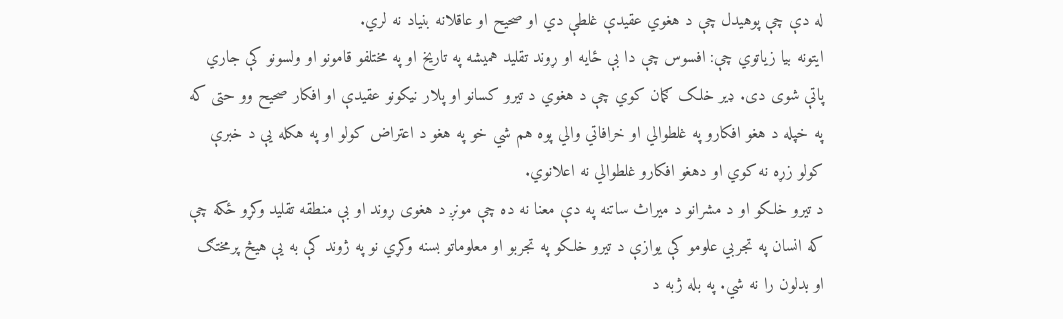له دې چې پوهیدل چې د هغوي عقیدې غلطې دي او صحیح او عاقلانه بنیاد نه لري.
ایتونه بیا زیاتوي چې: افسوس چې دا بې ځایه او ړوند تقلید همیشه په تاریخ او په مختلفو قامونو او ولسونو کې جاري پاتې شوی دی. ډیر خلک ګمان کوي چې د هغوي د تیرو کسانو او پلار نیکونو عقیدې او افکار صحیح وو حتی که په خپله د هغو افکارو په غلطوالي او خرافاتي والي پوه هم شي خو په هغو د اعتراض کولو او په هکله یې د خبرې کولو زړه نه کوي او دهغو افکارو غلطوالي نه اعلانوي.
د تیرو خلکو او د مشرانو د میراث ساتنه په دې معنا نه ده چې مونږ د هغوی ړوند او بې منطقه تقلید وکړو ځکه چې که انسان په تجربي علومو کې یوازې د تیرو خلکو په تجربو او معلوماتو بسنه وکړي نو په ژوند کې به یې هیڅ پرمختګ او بدلون را نه شي. په بله ژبه د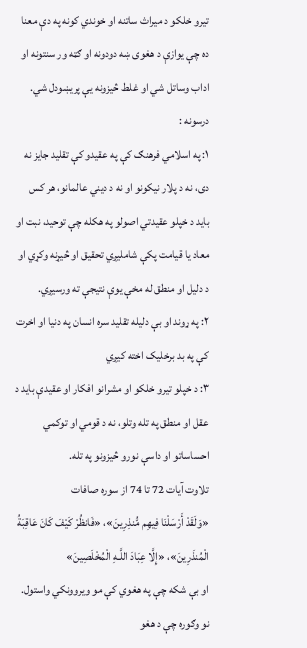تیرو خلکو د میراث ساتنه او خوندي کونه په دې معنا ده چې یوازې د هغوی ښه دودونه او ګټه ور سنتونه او اداب وساتل شي او غلط څیزونه یې پریښودل شي.
درسونه :
۱: په اسلامي فرهنګ کې په عقیدو کې تقلید جایز نه دی، نه د پلار نیکونو او نه د دیني عالمانو، هر کس باید د خپلو عقیدتي اصولو په هکله چې توحید، نبت او معاد یا قیامت پکې شاملیږي تحقیق او څیړنه وکړي او د دلیل او منطق له مخې یوې نتیجې ته ورسیږي.
۲: په ړوند او بې دلیله تقلید سره انسان په دنیا او اخرت کې په بد برخلیک اخته کیږي
۳: د خپلو تیرو خلکو او مشرانو افکار او عقیدې باید د عقل او منطق په تله وتلو، نه د قومي او توکمي احساساتو او داسې نورو څیزونو په تله.
تلاوت آیات 72 تا 74 از سوره صافات
«وَلَقَدْ أَرْسَلْنَا فِیهِم مُّنذِرِینَ»، «فَانظُرْ کَیْفَ کَانَ عَاقِبَةُ الْمُنذَرِینَ»، «إِلَّا عِبَادَ اللَّـهِ الْمُخْلَصِینَ»
او بې شکه چې په هغوي کې مو ویروونکي واستول.
نو وګوره چې د هغو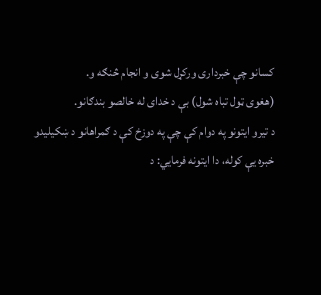کسانو چې خبرداری ورکړل شوی و انجام څنګه و.
(هغوی ټول تباه شول) بې د خدای له خالصو بندګانو.
د تیرو ایتونو په دوام کې چې په دوزخ کې د ګمراهانو د ښکیلیدو خبره یې کوله، دا ایتونه فرمایي: د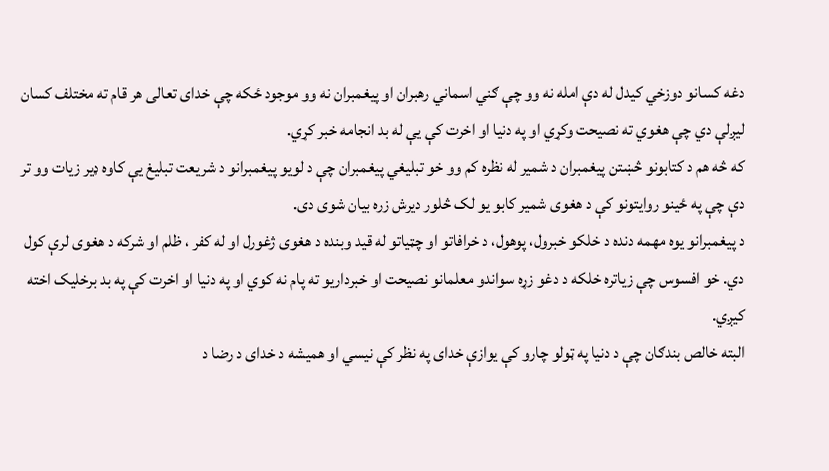دغه کسانو دوزخي کیدل له دې امله نه وو چې ګني اسماني رهبران او پیغمبران نه وو موجود ځکه چې خدای تعالی هر قام ته مختلف کسان لیږلې دي چې هغوي ته نصیحت وکړي او په دنیا او اخرت کې یې له بد انجامه خبر کړي.
که څه هم د کتابونو څښتن پیغمبران د شمیر له نظره کم وو خو تبلیغي پیغمبران چې د لویو پیغمبرانو د شریعت تبلیغ یې کاوه ډیر زیات وو تر دې چې په ځینو روایتونو کې د هغوی شمیر کابو یو لک څلور دیرش زره بیان شوی دی.
د پیغمبرانو یوه مهمه دنده د خلکو خبرول، پوهول، د خرافاتو او چټیاتو له قید وبنده د هغوی ژغورل او له کفر ، ظلم او شرکه د هغوی لرې کول دي. خو افسوس چې زیاتره خلکه د دغو زړه سواندو معلمانو نصیحت او خبرداریو ته پام نه کوي او په دنیا او اخرت کې په بد برخلیک اخته کیږي.
البته خالص بندګان چې د دنیا په ټولو چارو کې یوازې خدای په نظر کې نیسي او همیشه د خدای د رضا د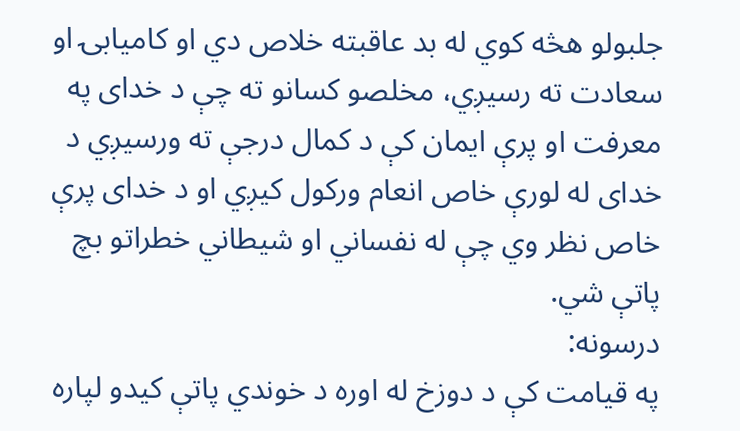جلبولو هڅه کوي له بد عاقبته خلاص دي او کامیابۍ او سعادت ته رسیږي، مخلصو کسانو ته چې د خدای په معرفت او پرې ایمان کې د کمال درجې ته ورسیږي د خدای له لورې خاص انعام ورکول کیږي او د خدای پرې خاص نظر وي چې له نفساني او شیطاني خطراتو بچ پاتې شي.
درسونه:
په قیامت کې د دوزخ له اوره د خوندي پاتې کیدو لپاره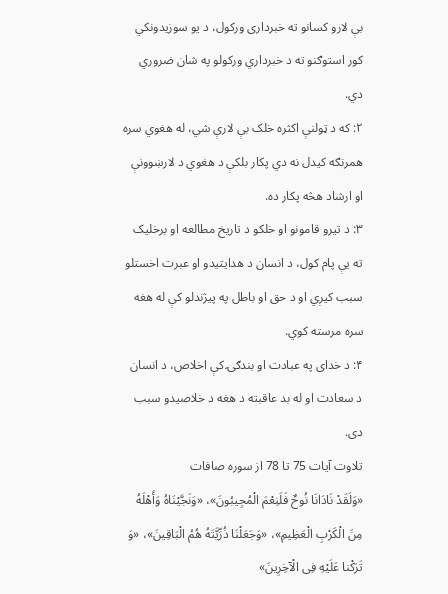بې لارو کسانو ته خبرداری ورکول، د یو سوزیدونکي کور استوګنو ته د خبرداري ورکولو په شان ضروري دي.
۲: که د ټولنې اکثره خلک بې لارې شي، له هغوي سره همرنګه کیدل نه دي پکار بلکې د هغوي د لارښوونې او ارشاد هڅه پکار ده.
۳: د تیرو قامونو او خلکو د تاریخ مطالعه او برخلیک ته یې پام کول، د انسان د هدایتیدو او عبرت اخستلو سبب کیږي او د حق او باطل په پیژندلو کې له هغه سره مرسته کوي.
۴: د خدای په عبادت او بندګۍ کې اخلاص، د انسان د سعادت او له بد عاقبته د هغه د خلاصیدو سبب دی.
تلاوت آیات 75 تا 78 از سوره صافات
«وَلَقَدْ نَادَانَا نُوحٌ فَلَنِعْمَ الْمُجِیبُونَ»، «وَنَجَّیْنَاهُ وَأَهْلَهُ مِنَ الْکَرْبِ الْعَظِیمِ»، «وَجَعَلْنَا ذُرِّیَّتَهُ هُمُ الْبَاقِینَ»، «وَ تَرَکْنا عَلَیْهِ فِی الْآخِرِینَ»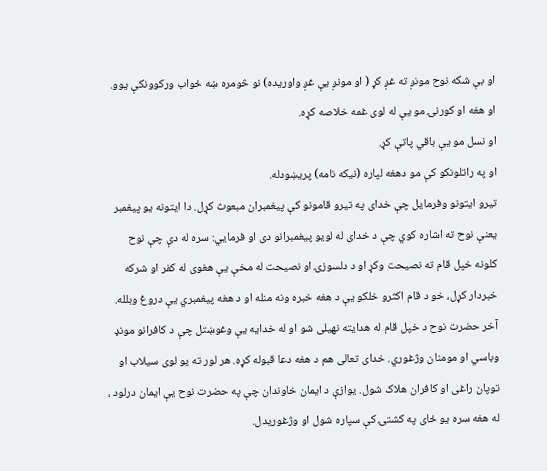او بې شکه نوح مونږ ته غږ کړ ( او مونږ یې غږ واوریده) نو څومره ښه ځواب ورکوونکې یوو.
او هغه او کورنۍ مو یې له لوی غمه خلاصه کړه.
او نسل مو یې باقي پاتې کړ.
او په راتلونکو کې مو دهغه لپاره (نیکه نامه) پریښودله.
تیرو ایتونو وفرمایل چې خدای په تیرو قامونو کې پیغمبران مبعوث کړل. دا ایتونه یو پیغمبر یعنې نوح ته اشاره کوي چې د خدای له لویو پیغمبرانو دی او فرمایي: سره له دې چې نوح کلونه خپل قام ته نصیحت وکړ او د دلسوزۍ او نصیحت له مخې یې هغوی له کفر او شرکه خبردار کړل، خو د قام اکثرو خلکو یې د هغه خبره ونه منله او د هغه پیغمبري یې دروغ وبلله.
آخر حضرت نوح د خپل قام له هدایته نهیلی شو او له خدایه یې وغوښتل چې د کافرانو مونډ وباسي او مومنان وژغوري. خدای تعالی هم د هغه دعا قبوله کړه. هر لور ته یو لوی سیلاب او توپان راغی او کافران هلاک شول. یوازې د ایمان خاوندان چې په حضرت نوح یې ایمان درلود ، له هغه سره یو ځای په کشتۍ کې سپاره شول او وژغوریدل.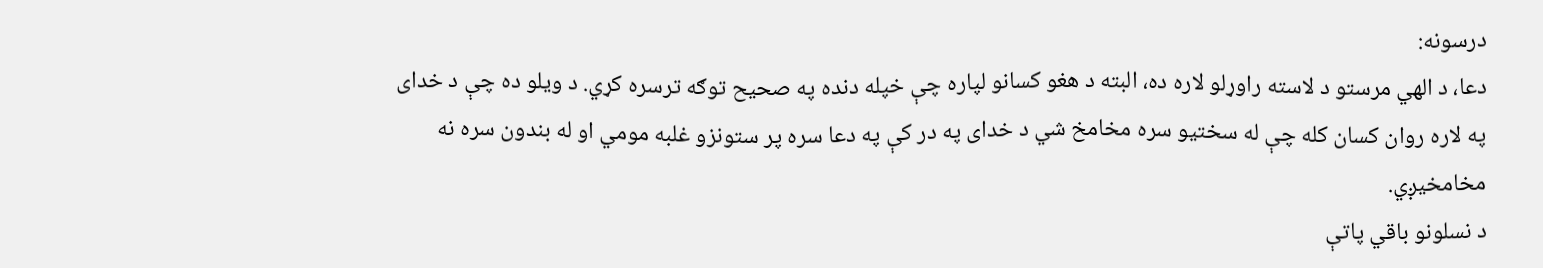درسونه:
دعا، د الهي مرستو د لاسته راوړلو لاره ده، البته د هغو کسانو لپاره چې خپله دنده په صحیح توګه ترسره کړي. د ویلو ده چې د خدای په لاره روان کسان کله چې له سختیو سره مخامخ شي د خدای په در کې په دعا سره پر ستونزو غلبه مومي او له بندون سره نه مخامخیږي.
د نسلونو باقي پاتې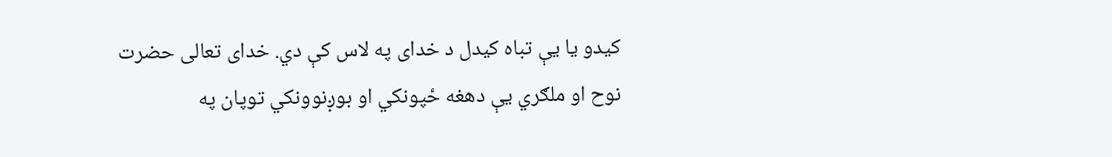کیدو یا یې تباه کیدل د خدای په لاس کې دي. خدای تعالی حضرت نوح او ملګري یې دهغه ځپونکي او بوږنوونکي توپان په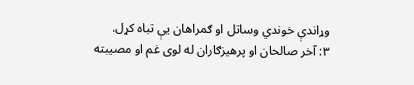وړاندې خوندي وساتل او ګمراهان یې تباه کړل.
۳: آخر صالحان او پرهیزګاران له لوی غم او مصیبته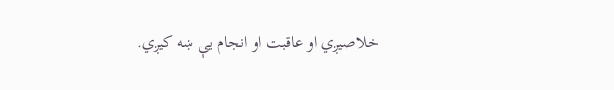خلاصیږي او عاقبت او انجام یې ښه کیږي.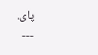پای.
---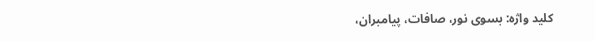کلید واژه: بسوی نور، صافات، پیامبران،